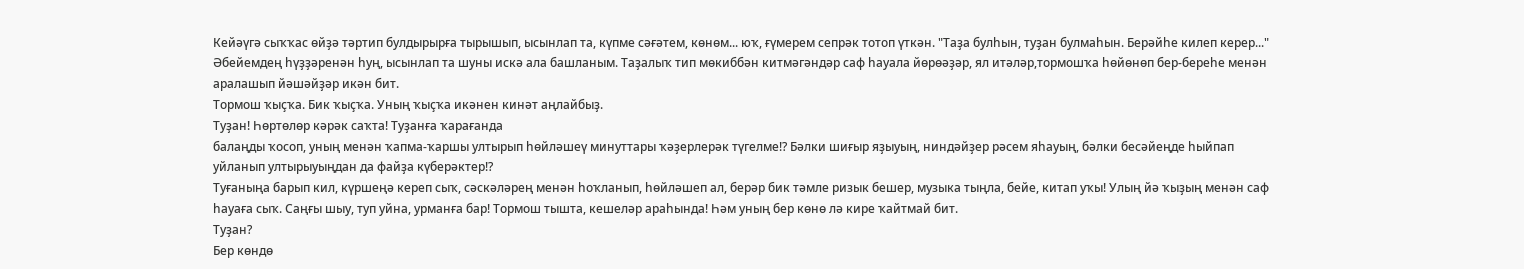Кейәүгә сыҡҡас өйҙә тәртип булдырырға тырышып, ысынлап та, күпме сәғәтем, көнөм... юҡ, ғүмерем сепрәк тотоп үткән. "Таҙа булһын, туҙан булмаһын. Берәйһе килеп керер..."
Әбейемдең һүҙҙәренән һуң, ысынлап та шуны искә ала башланым. Таҙалыҡ тип мөкиббән китмәгәндәр саф һауала йөрөәҙәр, ял итәләр,тормошҡа һөйөнөп бер-береһе менән аралашып йәшәйҙәр икән бит.
Тормош ҡыҫҡа. Бик ҡыҫҡа. Уның ҡыҫҡа икәнен кинәт аңлайбыҙ.
Туҙан! Һөртөлөр кәрәк саҡта! Туҙанға ҡарағанда
балаңды ҡосоп, уның менән ҡапма-ҡаршы ултырып һөйләшеү минуттары ҡәҙерлерәк түгелме!? Бәлки шиғыр яҙыуың, ниндәйҙер рәсем яһауың, бәлки бесәйеңде һыйпап уйланып ултырыуыңдан да файҙа күберәктер!?
Туғаныңа барып кил, күршеңә кереп сыҡ, сәскәләрең менән һоҡланып, һөйләшеп ал, берәр бик тәмле ризык бешер, музыка тыңла, бейе, китап уҡы! Улың йә ҡыҙың менән саф һауаға сыҡ. Саңғы шыу, туп уйна, урманға бар! Тормош тышта, кешеләр араһында! Һәм уның бер көнө лә кире ҡайтмай бит.
Туҙан?
Бер көндө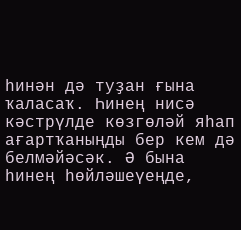һинән дә туҙан ғына ҡаласаҡ. Һинең нисә кәстрүлде көзгөләй яһап ағартҡаныңды бер кем дә белмәйәсәк. Ә бына һинең һөйләшеүеңде,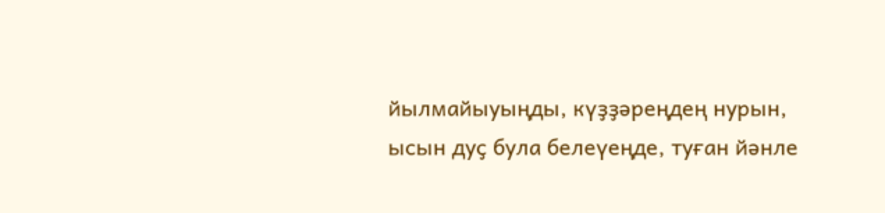йылмайыуыңды, күҙҙәреңдең нурын, ысын дуҫ була белеүеңде, туған йәнле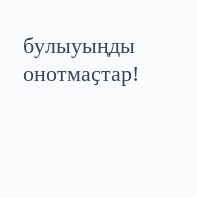булыуыңды онотмаҫтар!